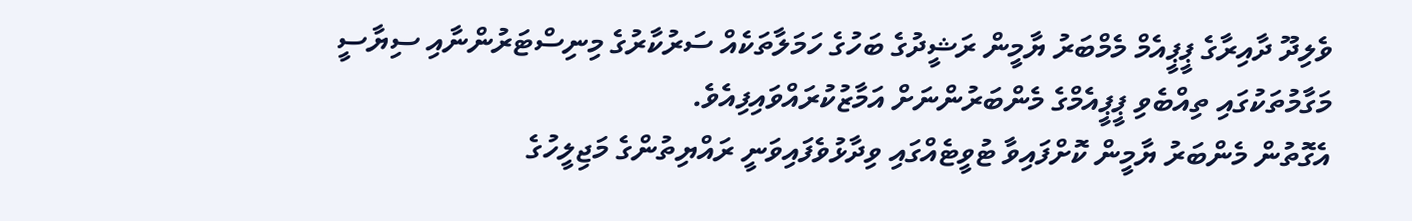ވެލިދޫ ދާއިރާގެ ޕީޕީއެމް މެމްބަރު ޔާމީން ރަޝީދުގެ ބަހުގެ ހަމަލާތަކެއް ސަރުކާރުގެ މިނިސްޓަރުންނާއި ސިޔާސީ މަގާމުތަކުގައި ތިއްބެވި ޕީޕީއެމްގެ މެންބަރުންނަށް އަމާޒުކުރައްވައިފިއެވެ.
އެގޮތުން މެންބަރު ޔާމީން ކޮށްފައިވާ ޓުވީޓެއްގައި ވިދާޅުވެފައިވަނީ ރައްޔިތުންގެ މަޖިލީހުގެ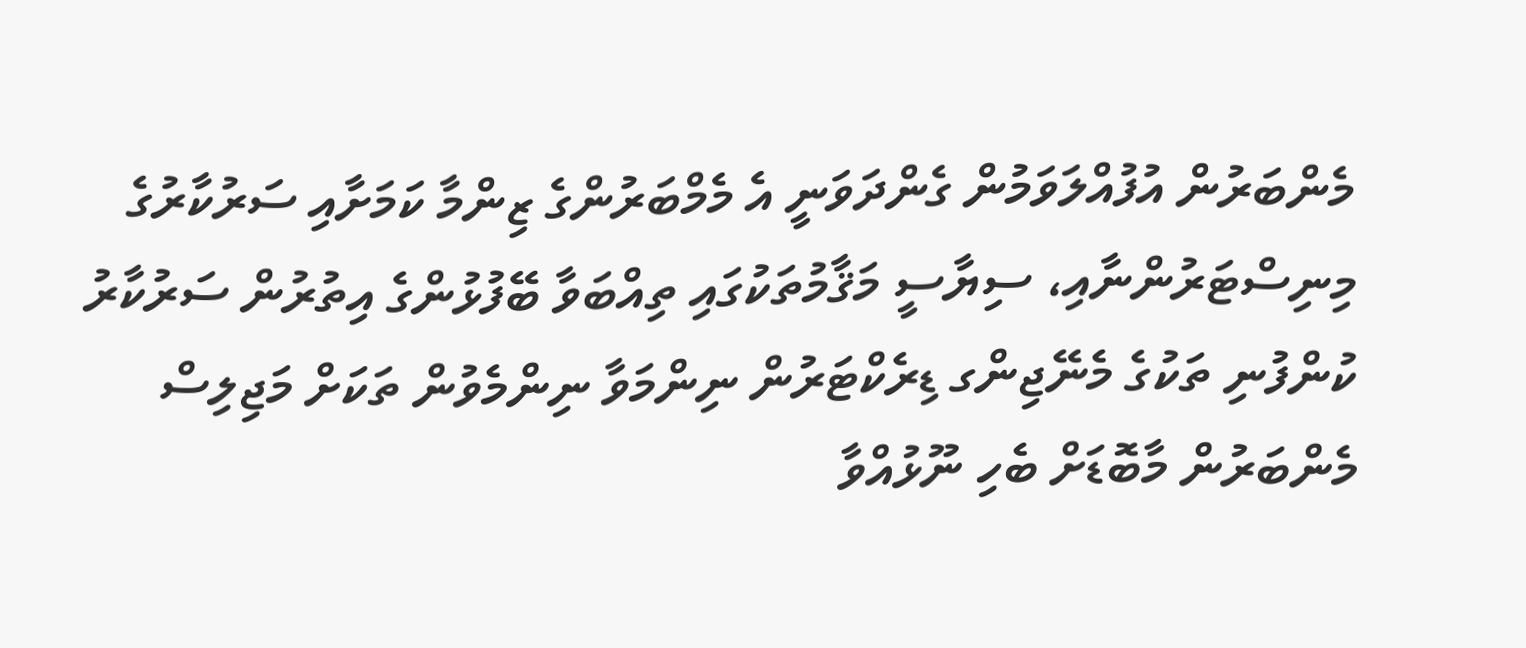މެންބަރުން އުފުއްލަވަމުން ގެންދަވަނީ އެ މެމްބަރުންގެ ޒިންމާ ކަމަށާއި ސަރުކާރުގެ މިނިސްޓަރުންނާއި، ސިޔާސީ މަޤާމުތަކުގައި ތިއްބަވާ ބޭފުޅުންގެ އިތުރުން ސަރުކާރު ކުންފުނި ތަކުގެ މެނޭޖިންގ ޑިރެކްޓަރުން ނިންމަވާ ނިންމެވުން ތަކަށް މަޖިލިސް މެންބަރުން މާބޮޑަށް ބެހި ނޫޅުއްވާ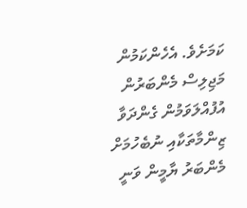ކަމަށެވެ. އެހެންކަމުން މަޖިލިސް މެންބަރުން އުފުއްލަވަމުން ގެންދަވާ ޒިންމާތަކާއި ނުބެހުމަށް މެންބަރު ޔާމީން ވަނީ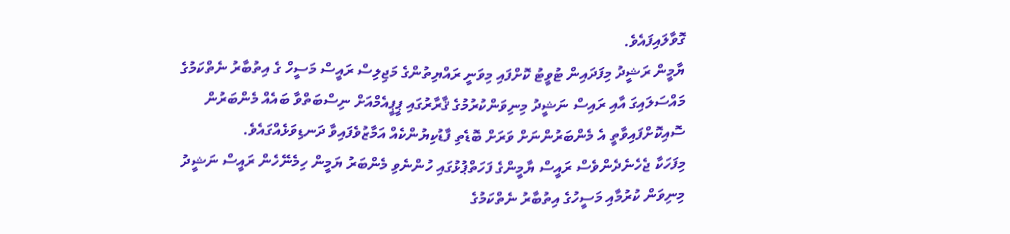ގޮވާލައިފައެވެ.
ޔާމީން ރަޝީދު މިފަދައިން ޓުވީޓު ކޮށްފައި މިވަނީ ރައްޔިތުންގެ މަޖިލިސް ރައީސް މަސީހް ގެ އިތުބާރު ނެތްކަމުގެ މައްސަލައިގަ އާއި ރައިސް ނަޝީދު މިނިވަންކުރުމުގެ ޤާރާރުގައި ޕީޕީއެމްއަށް ނިސްބަތްވާ ބައެއް މެންބަރުން ސޮއިކޮށްފައިވާތީ އެ މެންބަރުންނަށް ވަރަށް ބޮޑެތި ފާޑުކިޔުންކެއް އަމާޒުވެފައިވާ ދަނޑިވަޅެއްގައެވެ.
މިފަހަކާ ޖެހެނެދެންވެސް ރައީސް ޔާމީންގެ ފަހަތްޕުޅުގައި ހުންނެވި މެންބަރު ޔަމީން ހިމެނޭހެން ރައީސް ނަޝީދު މިނިވަން ކުރުމާއި މަސީހުގެ އިތުބާރު ނެތްކަމުގެ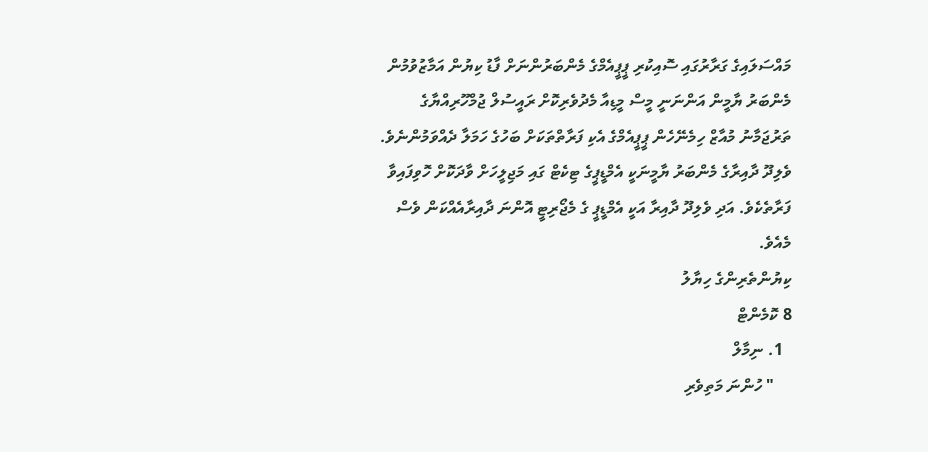މައްސަލައިގެ ގަރާރުގައި ސޮއިކުރި ޕީޕީއެމްގެ މެންބަރުންނަށް ފާޑު ކިޔުން އަމާޒުވުމުން މެންބަރު ޔާމީން އަންނަނީ މީސް މީޑިއާ މެދުވެރިކޮށް ރައީސުލް ޖުމްހޫރިއްޔާގެ ތަރުޖަމާނު މުއާޒް ހިމެނޭހެން ޕީޕީއެމްގެ އެކި ފަރާތްތަކަށް ބަހުގެ ހަމަލާ ދެއްވަމުންނެވެ.
ވެލިދޫ ދާއިރާގެ މެންބަރު ޔާމީނަކީ އެމްޑީޕީގެ ޓިކެޓް ގައި މަޖިލީހަށް ވާދަކޮށް ހޮވިފައިވާ ފަރާތެކެވެ. އަދި ވެލިދޫ ދާއިރާ އަކީ އެމްޑީޕީ ގެ މެޖޯރިޓީ އޮންނަ ދާއިރާއެއްކަން ވެސް މެއެވެ.
ކިޔުންތެރިންގެ ހިޔާލު
8 ކޮމެންޓް
  1. ނިމާލް
    " ހުންނަ މަތިވެރި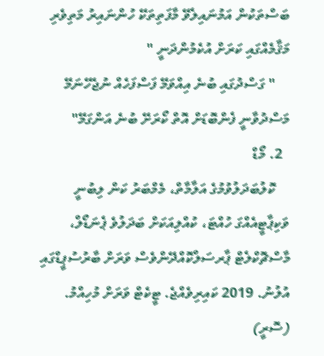ބަސްތަކުން އަމުނައިލެވޭ މާފަތިތަކޭ ހުންނައިރު މަތިވެރި މަޤާމެއްގައި ކަރަށް އުކެމުންދަނީ "
    " ގަސްދުގައި ބުނެ އިއްވަމޭ ފަސްފަހެއް ނުޖެހޭނަމޭ މަސްދުވާނީ ފެންބޮޑަށް އޮތް ކޯރަށޭ ބުނެ އަންގަމޭ"
  2. މޯޑް
    ކޮލުބަދަލުވުމުގެ އަލާމާތް، މެމްބަރު ކަން ލިބުނީ ވަކިޕާޓީއެއްގަ ހުއްޓަ، ކުއްލިއަކަށް ބަދަލުވެ ޕެނަޑޯލް، މާސްޗޮކްލެޓް ޕާރސަލްކޮއްދޭންވެސް ވަރަށް ބާރުސުޕީޑްގައި އުލުނު. 2019 ކައިރިވެއްޖެ. ޓީކެޓް ވަރަށް މުހިއްމު. (ސޮރީ)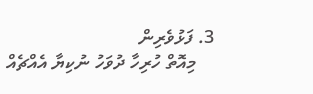3. ފަޅުވެރިން
    މިއޮތް ހުރިހާ ދުވަހު ނުކިޔާ އެއްޗެއް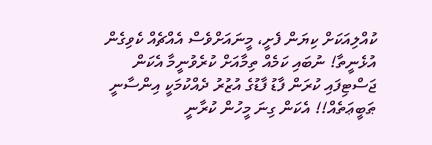ކުއްލިއަކަށް ކިޔަން ފެށީ، މީނައަށްވެސް އެއްޗެއް ކެވިގެން އުޅެނީތާ! ނުބައި ކަމެއް ތިމާއަށް ކުރެވުނީމާ އެކަން ޖަސްޓިފައި ކުރަން ފާޑު ފާޑުގެ އުޒުރު ދެއްކުމަކީ އިންސާނީ ޠަބީޢަތެއް!! އެކަން ގިނަ މީހުން ކުރާނީ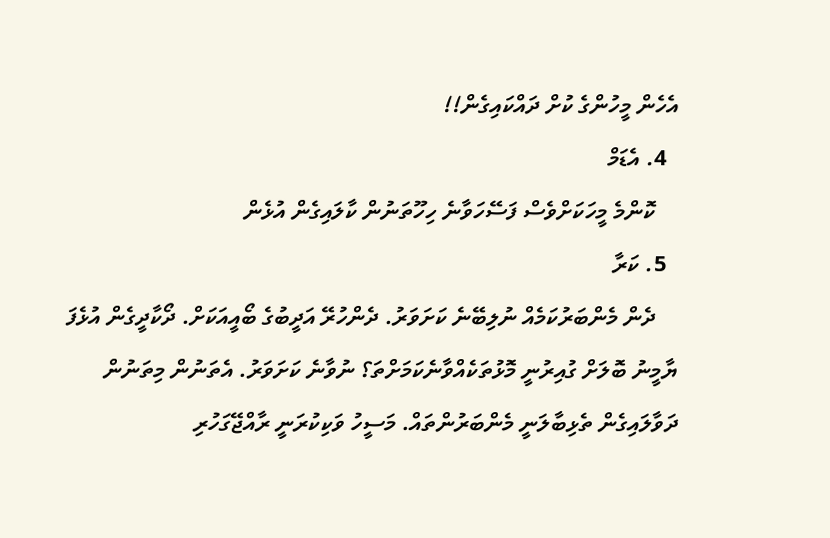އެހެން މީހުންގެ ކުށް ދައްކައިގެން!!
  4. އެޑަމް
    ކޮންމެ މީހަކަށްވެސް ފަސޭހަވާނެ ހިހޫތަނުން ކާލައިގެން އުޅެން
  5. ކަރާ
    ދެން މެންބަރުކަމެއް ނުލިބޭނެ ކަށަވަރު. ދެންހުރޭ އަދީބުގެ ބޯއީއަކަށް. ދޯކާދީގެން އުޅެފަ ޔާމީނު ބޮލަށް ގުއިރުނީ މޮޅުތަކެއްވާނެކަމަށްތަ؟ ނުވާނެ ކަށަވަރު. އެތަނުން މިތަނުން ދަވާލައިގެން ތެޅިބާލަނީ މެންބަރުންތައް. މަސީހު ވަކިކުރަނީ ރާއްޖޭގަހުރި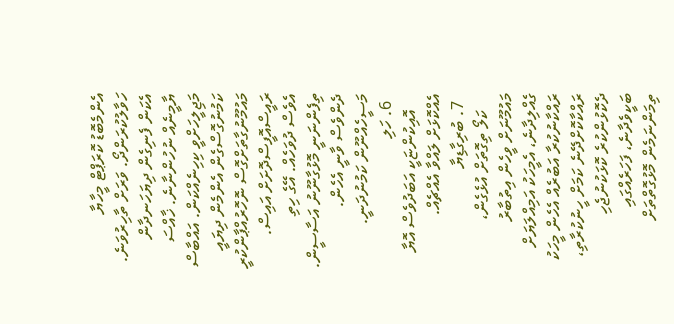އެންމެބޮޑު ކޮރަޕްޓް މީހާޔާ ހަވާލުކުރަންދޯ. ވަރަށް ތާހިރުވަނެ. އެކަން ފެނިގެން ދިޔަހަނދާން ޔާމީނެއް ނުހުންނާނެ. ޚާއްސަ މަޖިލީހަށްވީ ކިހިނެއްކަން. އައްބާސް ކަމުނުގޮސްގެން އެންމެން ދިޔައީ މައުމޫނުގާތަށްގޮސް ނޮހޮރުއްޕާންކުރީ ރައީސްއޮފީސްދޮށަށް އައިސް. އެވެސް ދުވަހެއް. އޭގެ ހިތި ތިފެންނަނީ މޮޅުގާނޫނު އަސާސީން. ދެންވެސް ވާނީ އެހެން. މަސީހެއްނޫން ކަމުނުދަނީ.
  6. ހަލި
    އޮއިކުންޏަކީ އަބަދުވެސް އޮޔާ އެއްކޮޅަށް ލައްވާ އެއްޗެއް.
  7. ބުރިގާޑިޔާ
    ކަލޯ ތިގޮތަށް އުޅެގެން، މައުމޫނަށް ވީހެން އިތުބާރު ގެއްލިދާނެ، އެމީހަކު އަމިއްލަޔަށް ރައްކާނުކުރާ އަބުރެއް އެހެން މީހަކު ރައްކާކޮށްދޭނެ ކަމަށް ހީނުކުރާތި، ދެކޮޅުންކުރެ ކޮޅަކުނުޖެހި ބަކީވެދާނެ، ފަހަރެއްގައި ތިމަންނަމެން މޮޅުގޮތްތަށް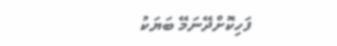ފަހިކޮށްދޭނަމޭ ބަޔަކު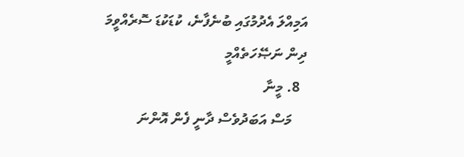އަމިއްލަ އެދުމުގައި ބުނެފާނެ، ކުޑަކުޑަ ސޮރެއްވީމަ ދިން ނަޞޭހަތެއްމީ
  8. މީނާ
    މަސް އަބަދުވެސް ދާނީ ފެން އޮންނަ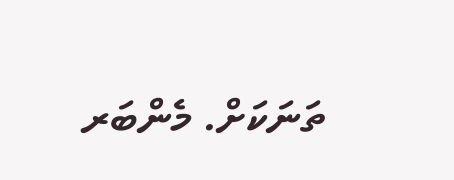ތަނަކަށް. މެންބަރ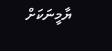ޔާމީނަކަށް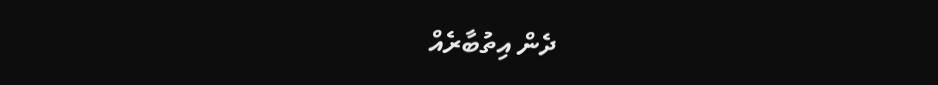ދެން އިތުބާރެއް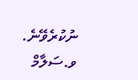ނުކުރެވޭނެ. ވ.ސަލާމް